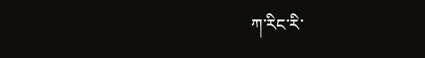ཀ་རིང་རི་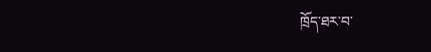ཁྲོད་ཐར་བ་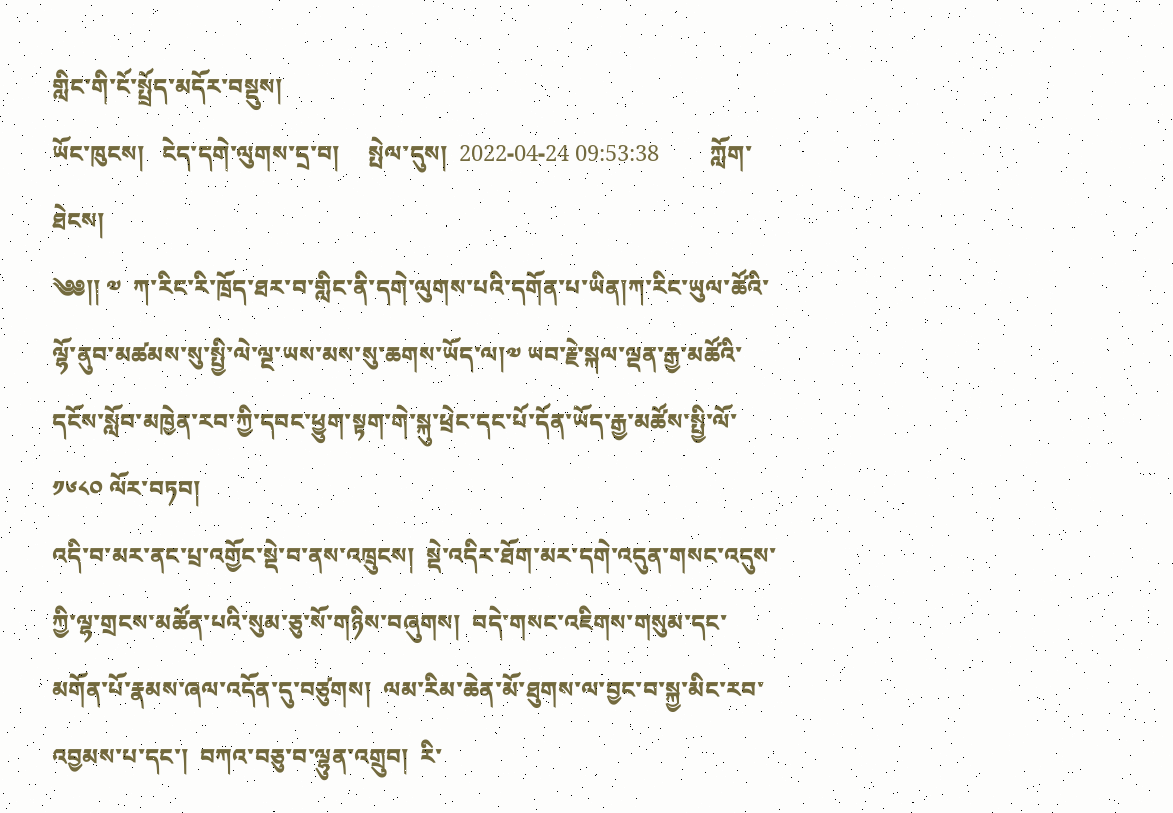གླིང་གི་ངོ་སྤྲོད་མདོར་བསྡུས།
ཡོང་ཁུངས།   ངེད་དགེ་ལུགས་དྲ་བ།     སྤེལ་དུས།  2022-04-24 09:53:38         ཀློག་ཐེངས།
༄༅།། ༧  ཀ་རིང་རི་ཁྲོད་ཐར་བ་གླིང་ནི་དགེ་ལུགས་པའི་དགོན་པ་ཡིན།ཀ་རིང་ཡུལ་ཚོའི་ལྷོ་ནུབ་མཚམས་སུ་སྤྱི་ལེ་ལྔ་ཡས་མས་སུ་ཆགས་ཡོད་ལ།༧ ཡབ་རྗེ་སྐལ་ལྡན་རྒྱ་མཚོའི་དངོས་སློབ་མཁྱེན་རབ་ཀྱི་དབང་ཕྱུག་སྟག་གེ་སྐུ་ཕྲེང་དང་པོ་དོན་ཡོད་རྒྱ་མཚོས་སྤྱི་ལོ་༡༦༨༠ ལོར་བཏབ།
འདི་བ་མར་ནང་པྲ་འགྱོང་སྡེ་བ་ནས་འཁྲུངས།  སྡེ་འདིར་ཐོག་མར་དགེ་འདུན་གསང་འདུས་ཀྱི་ལྷ་གྲངས་མཚོན་པའི་སུམ་ཅུ་སོ་གཉིས་བཞུགས།  བདེ་གསང་འཇིགས་གསུམ་དང་མགོན་པོ་རྣམས་ཞལ་འདོན་དུ་བཙུགས།  ལམ་རིམ་ཆེན་མོ་ཐུགས་ལ་བྱང་བ་སྐྱ་མིང་རབ་འབྱམས་པ་དང་།  བཀའ་བཅུ་བ་ལྷུན་འགྲུབ།  རི་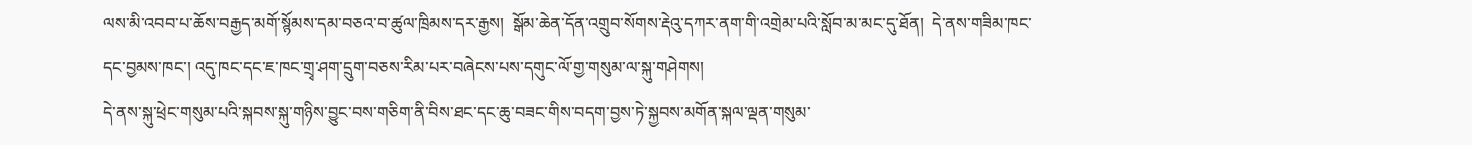ལས་མི་འབབ་པ་ཆོས་བརྒྱད་མགོ་སྙོམས་དམ་བཅའ་བ་ཚུལ་ཁྲིམས་དར་རྒྱས།  སྒོམ་ཆེན་དོན་འགྲུབ་སོགས་རྡེའུ་དཀར་ནག་གི་འགྲེམ་པའི་སློབ་མ་མང་དུ་ཐོན།  དེ་ནས་གཟིམ་ཁང་དང་བྱམས་ཁང་། འདུ་ཁང་དང་ཇ་ཁང་གྲྭ་ཤག་དྲུག་བཅས་རིམ་པར་བཞེངས་པས་དགུང་ལོ་གྱ་གསུམ་ལ་སྐུ་གཤེགས།
དེ་ནས་སྐུ་ཕྲེང་གསུམ་པའི་སྐབས་སྐུ་གཉིས་བྱུང་བས་གཅིག་ནི་བིས་ཐང་དང་ཆུ་བཟང་གིས་བདག་བྱས་ཏེ་སྐྱབས་མགོན་སྐལ་ལྡན་གསུམ་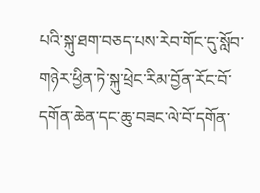པའི་སྐུ་ཐག་བཅད་པས་རེབ་གོང་དུ་སློབ་གཉེར་ཕྱིན་ཏེ་སྐུ་ཕྲེང་རིམ་བྱོན་རོང་བོ་དགོན་ཆེན་དང་ཆུ་བཟང་ལེ་བོ་དགོན་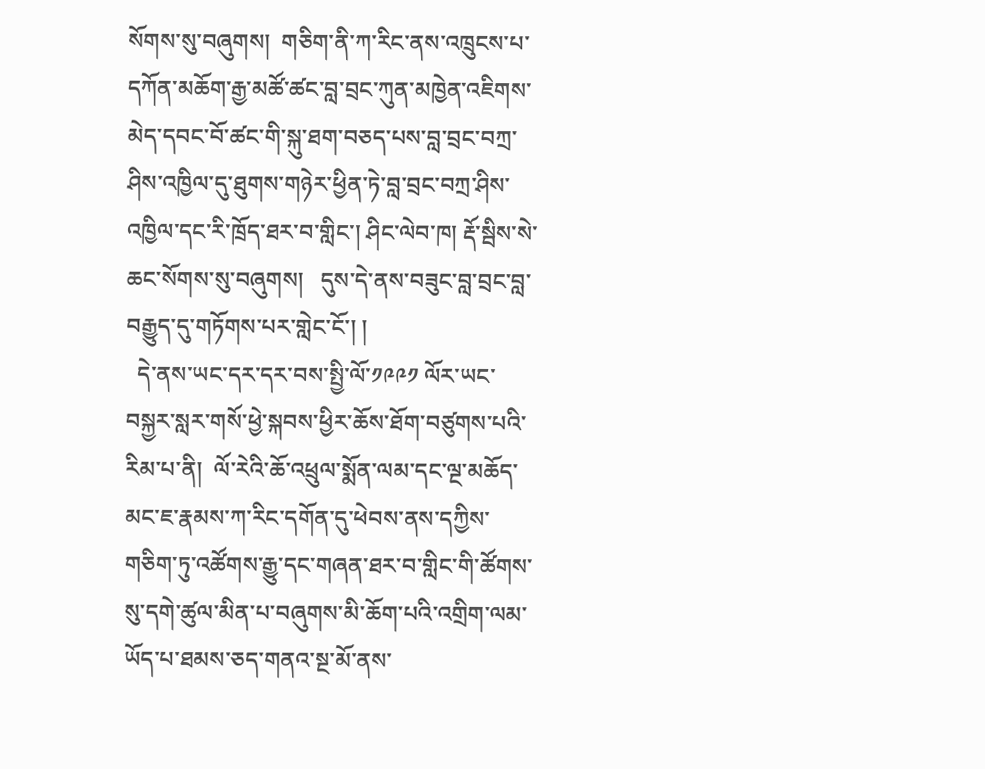སོགས་སུ་བཞུགས།  གཅིག་ནི་ཀ་རིང་ནས་འཁྲུངས་པ་དཀོན་མཆོག་རྒྱ་མཚོ་ཚང་བླ་བྲང་ཀུན་མཁྱེན་འཇིགས་མེད་དབང་བོ་ཚང་གི་སྐུ་ཐག་བཅད་པས་བླ་བྲང་བཀྲ་ཤིས་འཁྱིལ་དུ་ཐུགས་གཉེར་ཕྱིན་ཏེ་བླ་བྲང་བཀྲ་ཤིས་འཁྱིལ་དང་རི་ཁྲོད་ཐར་བ་གླིང་། ཤིང་ལེབ་ཁ། རྡོ་སྦིས་སེ་ཆང་སོགས་སུ་བཞུགས།   དུས་དེ་ནས་བཟུང་བླ་བྲང་བླ་བརྒྱུད་དུ་གཏོགས་པར་གླེང་ངོ་། །
  དེ་ནས་ཡང་དར་དར་བས་སྤྱི་ལོ་༡༩༩༡ ལོར་ཡང་བསྐྱར་སླར་གསོ་ཕྱེ་སྐབས་ཕྱིར་ཆོས་ཐོག་བཙུགས་པའི་རིམ་པ་ནི།  ལོ་རེའི་ཆོ་འཕྲུལ་སྨོན་ལམ་དང་ལྔ་མཆོད་མང་ཇ་རྣམས་ཀ་རིང་དགོན་དུ་ཕེབས་ནས་དཀྱིས་གཅིག་ཏུ་འཚོགས་རྒྱུ་དང་གཞན་ཐར་བ་གླིང་གི་ཚོགས་སུ་དགེ་ཚུལ་མིན་པ་བཞུགས་མི་ཆོག་པའི་འགྲིག་ལམ་ཡོད་པ་ཐམས་ཅད་གནའ་སྔ་མོ་ནས་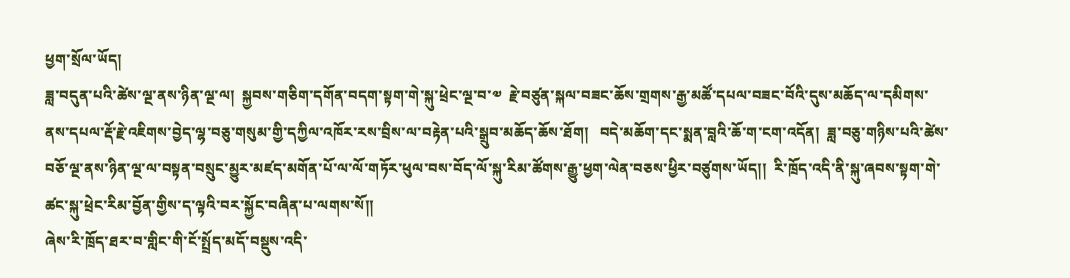ཕྱག་སྲོལ་ཡོད།
ཟླ་བདུན་པའི་ཚེས་ལྔ་ནས་ཉིན་ལྔ་ལ།  སྐྱབས་གཅིག་དགོན་བདག་སྟག་གེ་སྐུ་ཕྲེང་ལྔ་བ་༧  རྗེ་བཙུན་སྐལ་བཟང་ཆོས་གྲགས་རྒྱ་མཚོ་དཔལ་བཟང་བོའི་དུས་མཆོད་ལ་དམིགས་ནས་དཔལ་རྡོ་རྗེ་འཇིགས་བྱེད་ལྷ་བཅུ་གསུམ་གྱི་དཀྱིལ་འཁོར་རས་བྲིས་ལ་བརྟེན་པའི་སྒྲུབ་མཆོད་ཆོས་ཐོག།   བདེ་མཆོག་དང་སྨན་བླའི་ཆོ་ག་ངག་འདོན།  ཟླ་བཅུ་གཉིས་པའི་ཚེས་བཅོ་ལྔ་ནས་ཉིན་ལྔ་ལ་བསྟན་བསྲུང་མྱུར་མཛད་མགོན་པོ་ལ་ལོ་གཏོར་ཕུལ་བས་བོད་ལོ་སྐུ་རིམ་ཚོགས་རྒྱུ་ཕྱག་ལེན་བཅས་ཕྱིར་བཙུགས་ཡོད།།  རི་ཁྲོད་འདི་ནི་སྐུ་ཞབས་སྟག་གེ་ཚང་སྐུ་ཕྲེང་རིམ་བྱོན་གྱིས་ད་ལྟའི་བར་སྐྱོང་བཞིན་པ་ལགས་སོ།།
ཞེས་རི་ཁྲོད་ཐར་བ་གླིང་གི་ངོ་སྤྲོད་མདོ་བསྡུས་འདི་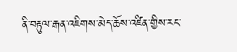ནི་བརྟུལ་རྒན་འཇིགས་མེད་ཆོས་འཛིན་གྱིས་རང་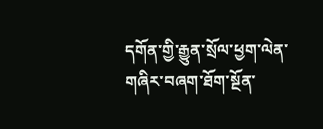དགོན་གྱི་རྒྱུན་སྲོལ་ཕྱག་ལེན་གཞིར་བཞག་ཐོག་སྔོན་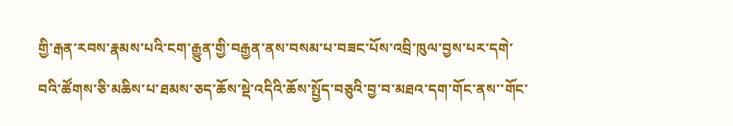གྱི་རྒན་རབས་རྣམས་པའི་ངག་རྒྱུན་གྱི་བརྒྱན་ནས་བསམ་པ་བཟང་པོས་འབྲི་ཁུལ་བྱས་པར་དགེ་བའི་ཚོགས་ཅི་མཆིས་པ་ཐམས་ཅད་ཆོས་སྡེ་འདིའི་ཆོས་སྤྱོད་བཅུའི་བྱ་བ་མཐའ་དག་གོང་ནས་་གོང་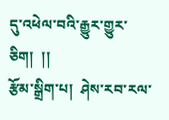དུ་འཕེལ་བའི་རྒྱུར་གྱུར་ཅིག།  །།
རྩོམ་སྒྲིག་པ།  ཤེས་རབ་རལ་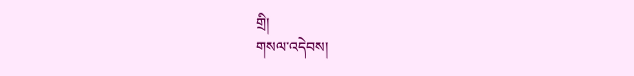གྲི།
གསལ་འདེབས།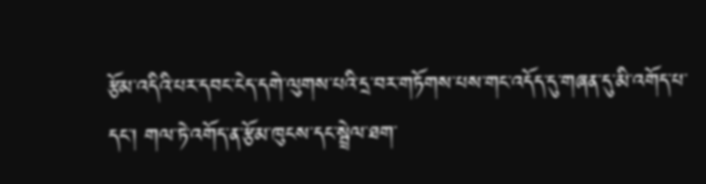རྩོམ་འདིའི་པར་དབང་ངེད་དགེ་ལུགས་པའི་དྲ་བར་གཏོགས་པས་གང་འདོད་དུ་གཞན་དུ་མི་འགོད་པ་དང་། གལ་ཏེ་འགོད་ན་རྩོམ་ཁུངས་དང་སྦྲེལ་ཐག་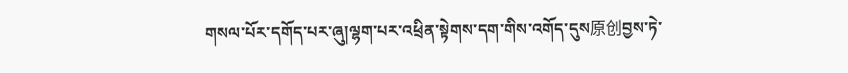གསལ་པོར་དགོད་པར་ཞུ།ལྷག་པར་འཕྲིན་སྟེགས་དག་གིས་འགོད་དུས原创བྱས་ཏེ་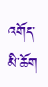འགོད་མི་ཆོག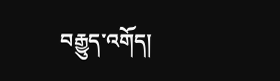བརྒྱུད་འགོད།